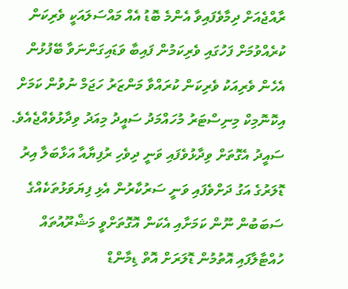ރާއްޖެއަށް ދިމާވެފައިވާ އެންމެ ބޮޑު އެއް މައްސަލައަކީ ވެރިކަން ކުރެއްވުމަށް ފަހުގައި ވެރިކަމުން ފައިބާ ވަޑައިގަންނަވާ ބޭފުޅުން އެހެން ވެރިއަކު ވެރިކަން ކުރައްވާ މަންޒަރު ހަޖަމް ނުވުން ކަމަށް އިކޮނޮމިކް މިނިސްޓަރު މުހައްމަދު ސައީދު މިއަދު ވިދާޅުވެއްޖެއެވެ.
ސައީދު އެގޮތަށް ވިދާޅުވެފައި ވަނީ ދިވެހި ރުފިޔާއާ އަޅާބަލާ އިރު ޑޮލަރުގެ އަގު ދަށްވެފައި ވަނީ ސަރުކާރުން އެޅި ފިޔަވަޅުތަކެއްގެ ސަބަބުން ނޫން ކަމަށާއި އެކަން އޮގޮތަށްވީ މަޝްރޫއުތައް ހުއްޓާލާފައި އޮތުމުން ޑޮލަރަށް އޮތް ޑިމާންޑް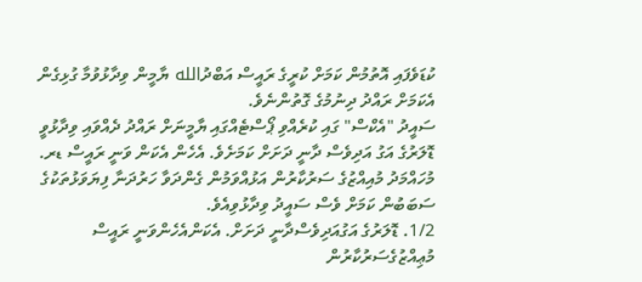ކުޑަވެފައި އޮތުމުން ކަމަށް ކުރީގެ ރައީސް އަބްދުالله ޔާމީން ވިދާޅުވުމާ ގުޅިގެން އެކަމަށް ރައްދު ދިނުމުގެ ގޮތުންނެވެ.
ސައީދު "އެކްސް" ގައި ކުރެއްވި ޕޯސްޓެއްގައި ޔާމީނަށް ރައްދު ދެއްވައި ވިދާޅުވީ ޑޮލަރުގެ އަގު އަދިވެސް ދާނީ ދަށަށް ކަމަށެވެ. އެހެން އެކަން ވަނީ ރައީސް ޑރ. މުހައްމަދު މުއިއްޒުގެ ސަރުކާރުން އަޅުއްވަމުން ގެންދަވާ ހަރުދަނާ ފިޔަވަޅުތަކުގެ ސަބަބުން ކަމަށް ވެސް ސައީދު ވިދާޅުވިއެވެ.
1/2. ޑޮލަރުގެ އަގުއަދިވެސްދާނީ ދަށަށް. އެކަންއެހެންވަނީ ރައީސް މުޢިއްޒުގެސަރުކާރުން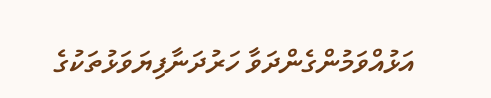އަޅުއްވަމުންގެންދަވާ ހަރުދަނާފިޔަވަޅުތަކުގެ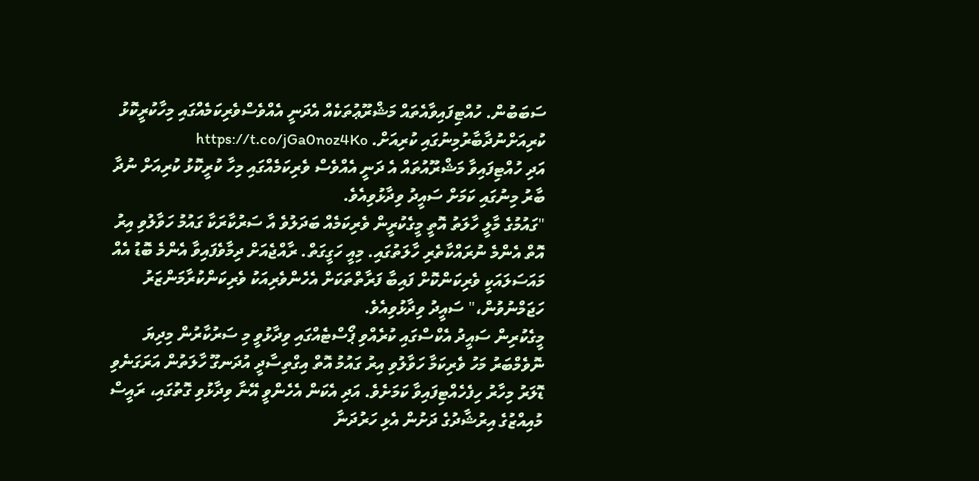ސަބަބުން. ހުއްޓިފައިވާއެތައް މަޝްރޫޢުތަކެއް އެދަނީ އެއްވެސްވެރިކަމެއްގައި މިހާކުރީކޮޅު ކުރިއަށްނުދާބާރުމިނުގައި ކުރިއަށް. https://t.co/jGa0noz4Ko
އަދި ހުއްޓިފައިވާ މަޝްރޫއުތައް އެ ދަނީ އެއްވެސް ވެރިކަމެއްގައި މިހާ ކުރީކޮޅު ކުރިއަށް ނުދާ ބާރު މިނުގައި ކަމަށް ސައީދު ވިދާޅުވިއެވެ.
"ގައުމުގެ މާލީ ހާލަތު އޮތީ މީގެކުރީން ވެރިކަމެއް ބަދަލުވެ އާ ސަރުކާރަކާ ގައުމު ހަވާލުވި އިރު އޮތް އެންމެ ނުރައްކާތެރި ހާލަތުގައި. މިއީ ހަގީގަތް. ރާއްޖެއަށް ދިމާވެފައިވާ އެންމެ ބޮޑު އެއް މައަސަލައަކީ ވެރިކަންކޮށް ފައިބާ ފަރާތްތަކަށް އެހެންވެރިއަކު ވެރިކަންކުރާމަންޒަރު ހަޖަމްނުވުން،" ސައީދު ވިދާޅުވިއެވެ.
މީގެކުރިން ސައީދު އެކްސްގައި ކުރެއްވި ޕޯސްޓެއްގައި ވިދާޅުވީ މި ސަރުކާރުން މިދިޔަ ނޮވެމްބަރު މަހު ވެރިކަމާ ހަވާލުވި އިރު ގައުމު އޮތް އިގްތިސާދީ އުދަނގޫ ހާލަތުން އަރަގަނެވި ޑޮލަރު މިހާރު ހިފެހެއްޓިފައިވާ ކަމަށެވެ. އަދި އެކަން އެހެންވީ އޭނާ ވިދާޅުވި ގޮތުގައި، ރައީސް މުއިއްޒުގެ އިރުޝާދުގެ ދަށުން އެޅި ހަރުދަނާ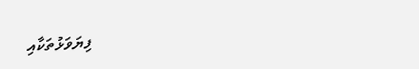ފިޔަވަޅުތަކާއި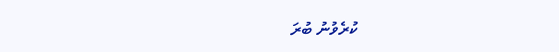ކުރެވުނު ބުރަ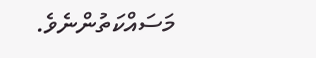މަސައްކަތުންނެވެ.